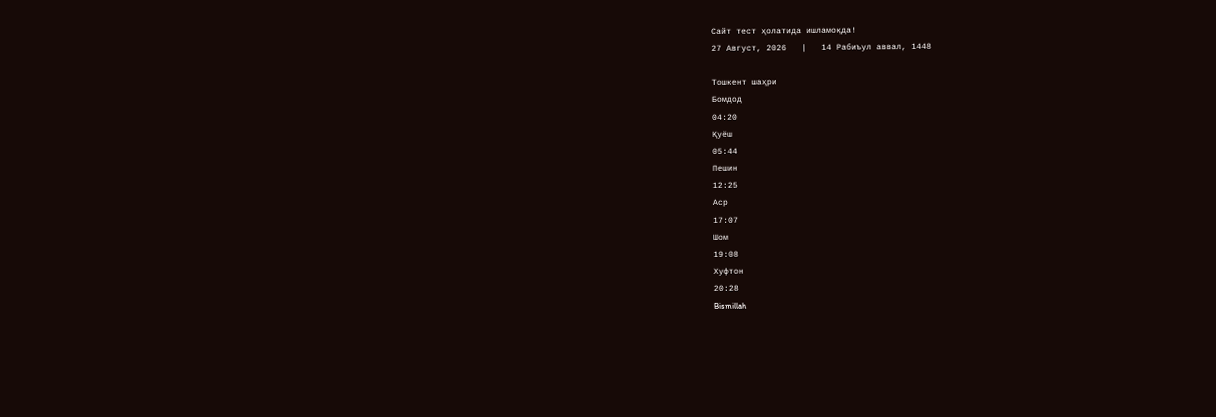Сайт тест ҳолатида ишламоқда!
27 Август, 2026   |   14 Рабиъул аввал, 1448

Тошкент шаҳри
Бомдод
04:20
Қуёш
05:44
Пешин
12:25
Аср
17:07
Шом
19:08
Хуфтон
20:28
Bismillah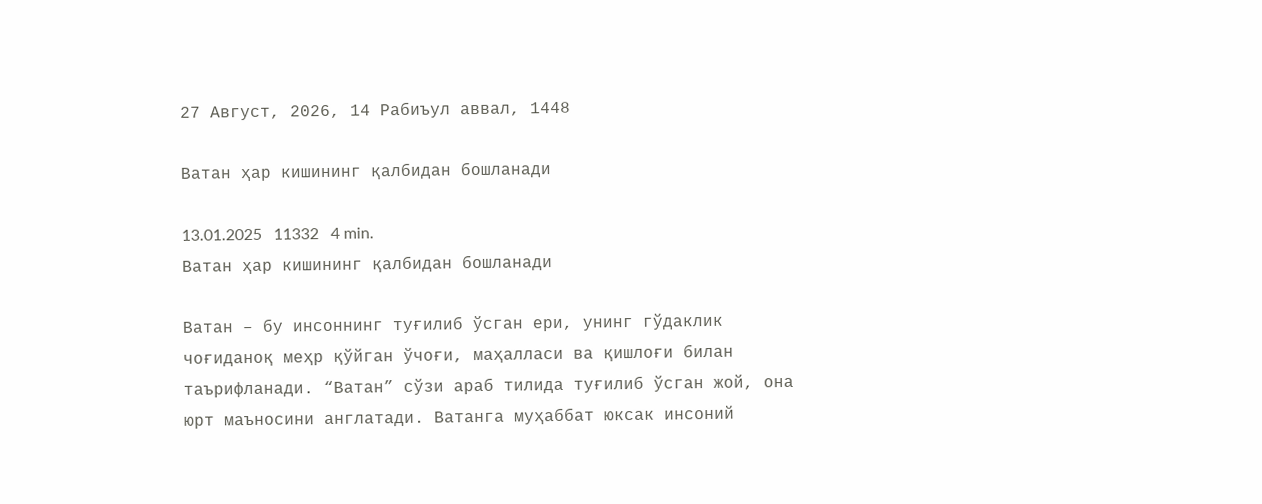27 Август, 2026, 14 Рабиъул аввал, 1448

Ватан ҳар кишининг қалбидан бошланади

13.01.2025   11332   4 min.
Ватан ҳар кишининг қалбидан бошланади

Ватан – бу инсоннинг туғилиб ўсган ери, унинг гўдаклик чоғиданоқ меҳр қўйган ўчоғи, маҳалласи ва қишлоғи билан таърифланади. “Ватан” сўзи араб тилида туғилиб ўсган жой, она юрт маъносини англатади. Ватанга муҳаббат юксак инсоний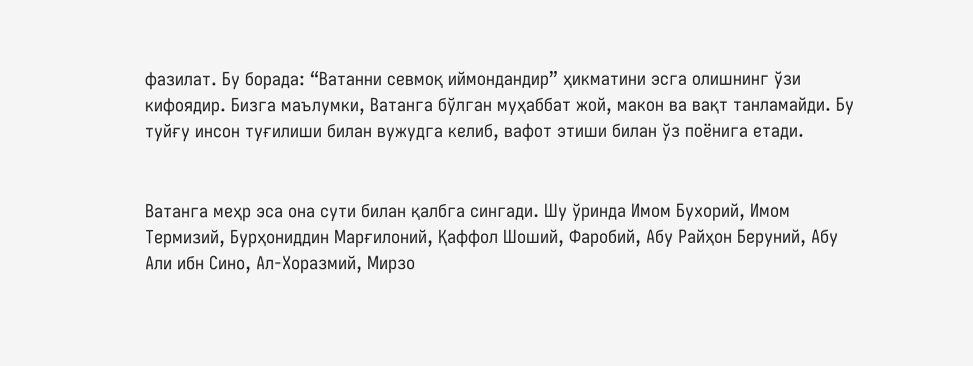фазилат. Бу борада: “Ватанни севмоқ иймондандир” ҳикматини эсга олишнинг ўзи кифоядир. Бизга маълумки, Ватанга бўлган муҳаббат жой, макон ва вақт танламайди. Бу туйғу инсон туғилиши билан вужудга келиб, вафот этиши билан ўз поёнига етади.


Ватанга меҳр эса она сути билан қалбга сингади. Шу ўринда Имом Бухорий, Имом Термизий, Бурҳониддин Марғилоний, Қаффол Шоший, Фаробий, Абу Райҳон Беруний, Абу Али ибн Сино, Ал-Хоразмий, Мирзо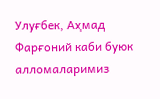Улуғбек, Аҳмад Фарғоний каби буюк алломаларимиз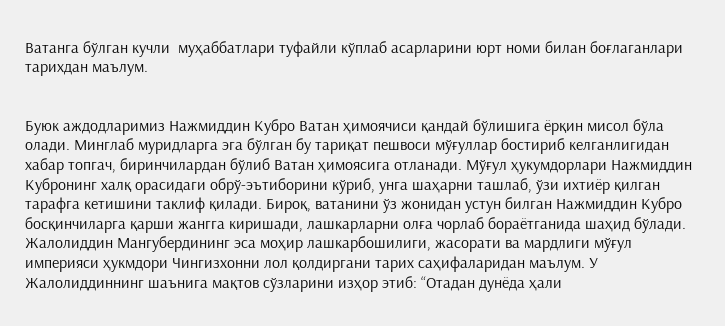Ватанга бўлган кучли  муҳаббатлари туфайли кўплаб асарларини юрт номи билан боғлаганлари тарихдан маълум.


Буюк аждодларимиз Нажмиддин Кубро Ватан ҳимоячиси қандай бўлишига ёрқин мисол бўла олади. Минглаб муридларга эга бўлган бу тариқат пешвоси мўғуллар бостириб келганлигидан хабар топгач, биринчилардан бўлиб Ватан ҳимоясига отланади. Мўғул ҳукумдорлари Нажмиддин Кубронинг халқ орасидаги обрў-эътиборини кўриб, унга шаҳарни ташлаб, ўзи ихтиёр қилган тарафга кетишини таклиф қилади. Бироқ, ватанини ўз жонидан устун билган Нажмиддин Кубро босқинчиларга қарши жангга киришади, лашкарларни олға чорлаб бораётганида шаҳид бўлади. Жалолиддин Мангубердининг эса моҳир лашкарбошилиги, жасорати ва мардлиги мўғул империяси ҳукмдори Чингизхонни лол қолдиргани тарих саҳифаларидан маълум. У Жалолиддиннинг шаънига мақтов сўзларини изҳор этиб: “Отадан дунёда ҳали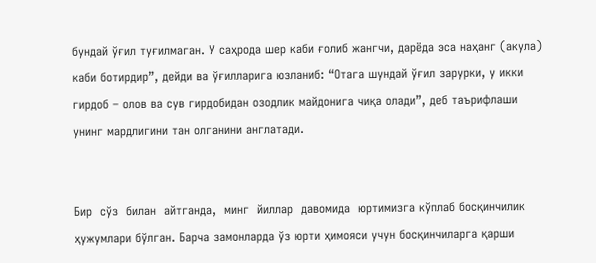бундай ўғил туғилмаган. У саҳрода шер каби ғолиб жангчи, дарёда эса наҳанг (акула) каби ботирдир”, дейди ва ўғилларига юзланиб: “Отага шундай ўғил зарурки, у икки гирдоб – олов ва сув гирдобидан озодлик майдонига чиқа олади”, деб таърифлаши унинг мардлигини тан олганини англатади.


Бир  сўз  билан  айтганда,  минг  йиллар  давомида  юртимизга кўплаб босқинчилик ҳужумлари бўлган. Барча замонларда ўз юрти ҳимояси учун босқинчиларга қарши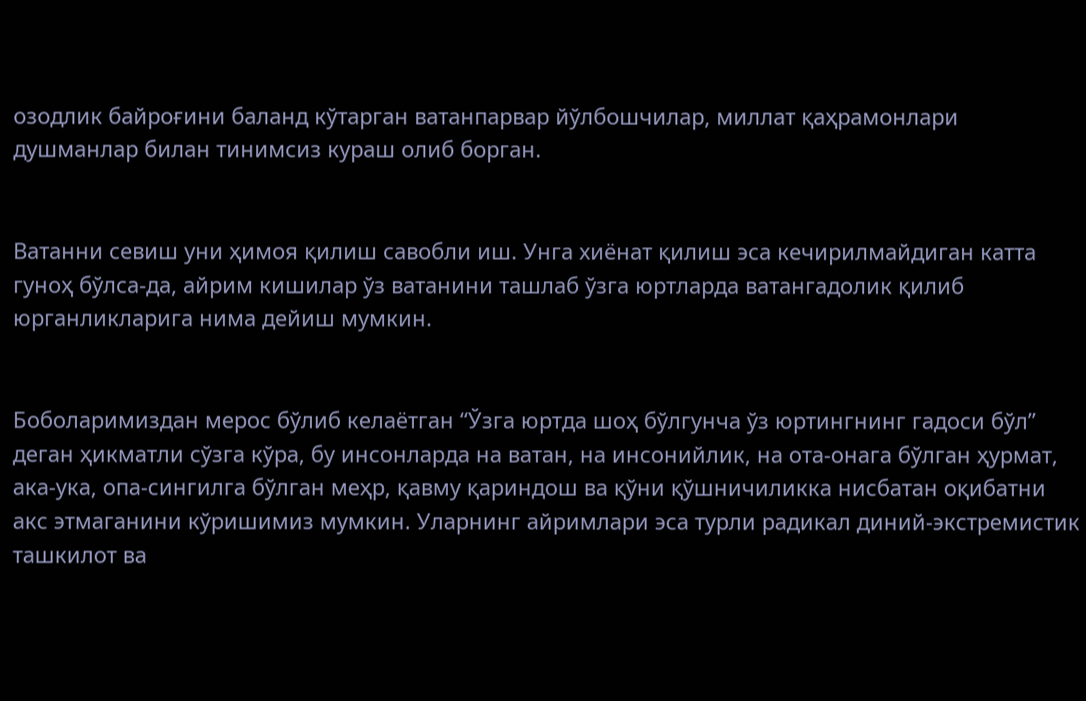озодлик байроғини баланд кўтарган ватанпарвар йўлбошчилар, миллат қаҳрамонлари душманлар билан тинимсиз кураш олиб борган.


Ватанни севиш уни ҳимоя қилиш савобли иш. Унга хиёнат қилиш эса кечирилмайдиган катта гуноҳ бўлса-да, айрим кишилар ўз ватанини ташлаб ўзга юртларда ватангадолик қилиб юрганликларига нима дейиш мумкин.


Боболаримиздан мерос бўлиб келаётган “Ўзга юртда шоҳ бўлгунча ўз юртингнинг гадоси бўл” деган ҳикматли сўзга кўра, бу инсонларда на ватан, на инсонийлик, на ота-онага бўлган ҳурмат, ака-ука, опа-сингилга бўлган меҳр, қавму қариндош ва қўни қўшничиликка нисбатан оқибатни акс этмаганини кўришимиз мумкин. Уларнинг айримлари эса турли радикал диний-экстремистик ташкилот ва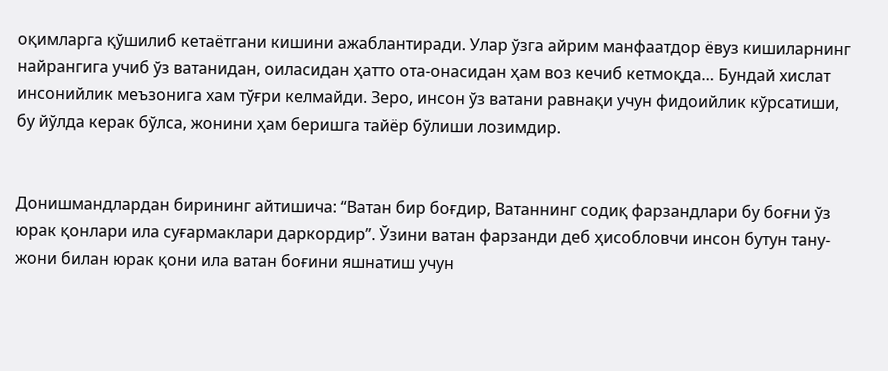оқимларга қўшилиб кетаётгани кишини ажаблантиради. Улар ўзга айрим манфаатдор ёвуз кишиларнинг найрангига учиб ўз ватанидан, оиласидан ҳатто ота-онасидан ҳам воз кечиб кетмоқда… Бундай хислат инсонийлик меъзонига хам тўғри келмайди. Зеро, инсон ўз ватани равнақи учун фидоийлик кўрсатиши, бу йўлда керак бўлса, жонини ҳам беришга тайёр бўлиши лозимдир.


Донишмандлардан бирининг айтишича: “Ватан бир боғдир, Ватаннинг содиқ фарзандлари бу боғни ўз юрак қонлари ила суғармаклари даркордир”. Ўзини ватан фарзанди деб ҳисобловчи инсон бутун тану-жони билан юрак қони ила ватан боғини яшнатиш учун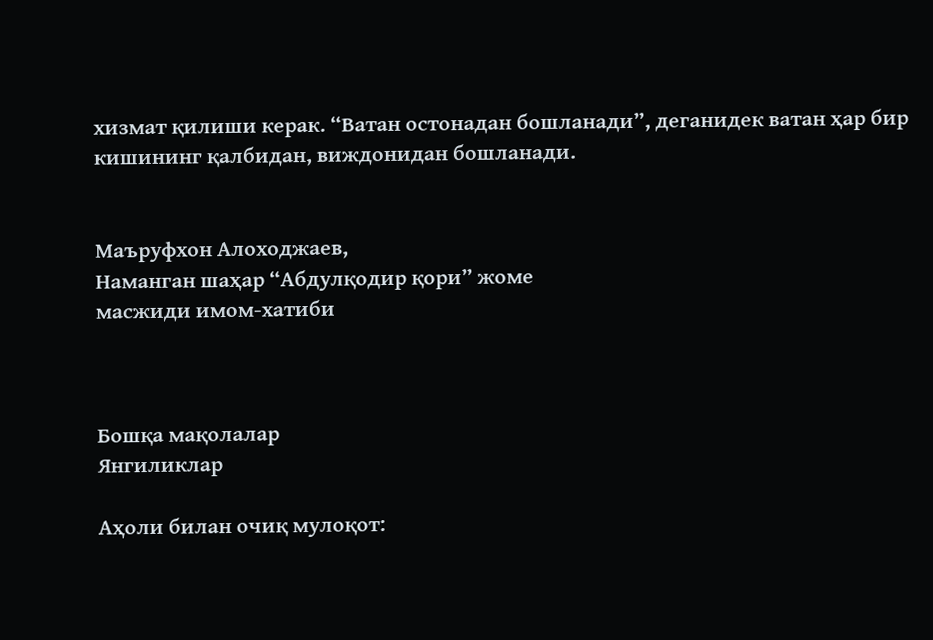хизмат қилиши керак. “Ватан остонадан бошланади”, деганидек ватан ҳар бир кишининг қалбидан, виждонидан бошланади.


Маъруфхон Алоходжаев,
Наманган шаҳар “Абдулқодир қори” жоме
масжиди имом-хатиби



Бошқа мақолалар
Янгиликлар

Аҳоли билан очиқ мулоқот: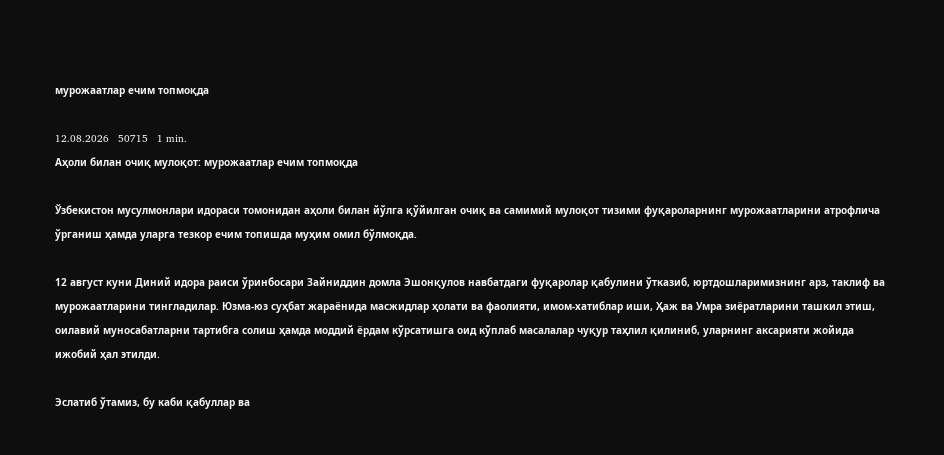мурожаатлар ечим топмоқда

12.08.2026   50715   1 min.
Аҳоли билан очиқ мулоқот: мурожаатлар ечим топмоқда

Ўзбекистон мусулмонлари идораси томонидан аҳоли билан йўлга қўйилган очиқ ва самимий мулоқот тизими фуқароларнинг мурожаатларини атрофлича ўрганиш ҳамда уларга тезкор ечим топишда муҳим омил бўлмоқда.

12 август куни Диний идора раиси ўринбосари Зайниддин домла Эшонқулов навбатдаги фуқаролар қабулини ўтказиб, юртдошларимизнинг арз, таклиф ва мурожаатларини тингладилар. Юзма-юз суҳбат жараёнида масжидлар ҳолати ва фаолияти, имом-хатиблар иши, Ҳаж ва Умра зиёратларини ташкил этиш, оилавий муносабатларни тартибга солиш ҳамда моддий ёрдам кўрсатишга оид кўплаб масалалар чуқур таҳлил қилиниб, уларнинг аксарияти жойида ижобий ҳал этилди.

Эслатиб ўтамиз, бу каби қабуллар ва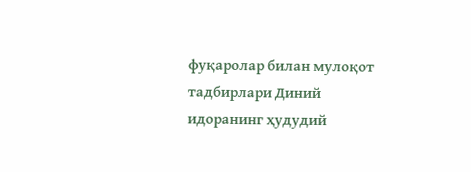фуқаролар билан мулоқот тадбирлари Диний идоранинг ҳудудий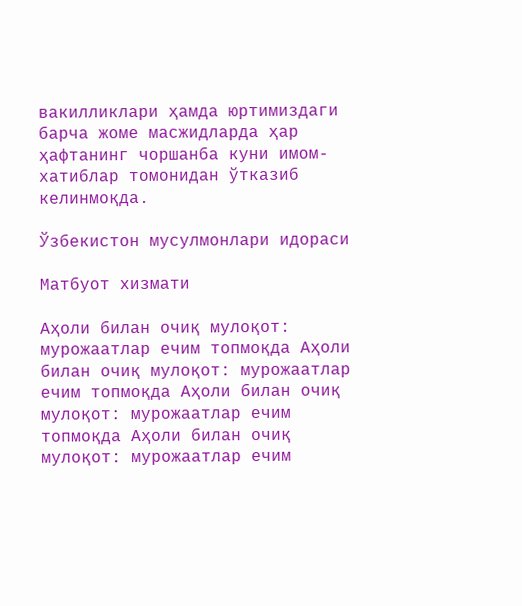вакилликлари ҳамда юртимиздаги барча жоме масжидларда ҳар ҳафтанинг чоршанба куни имом-хатиблар томонидан ўтказиб келинмоқда.

Ўзбекистон мусулмонлари идораси

Матбуот хизмати

Аҳоли билан очиқ мулоқот: мурожаатлар ечим топмоқда Аҳоли билан очиқ мулоқот: мурожаатлар ечим топмоқда Аҳоли билан очиқ мулоқот: мурожаатлар ечим топмоқда Аҳоли билан очиқ мулоқот: мурожаатлар ечим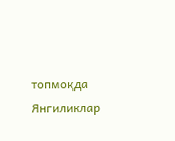топмоқда
Янгиликлар